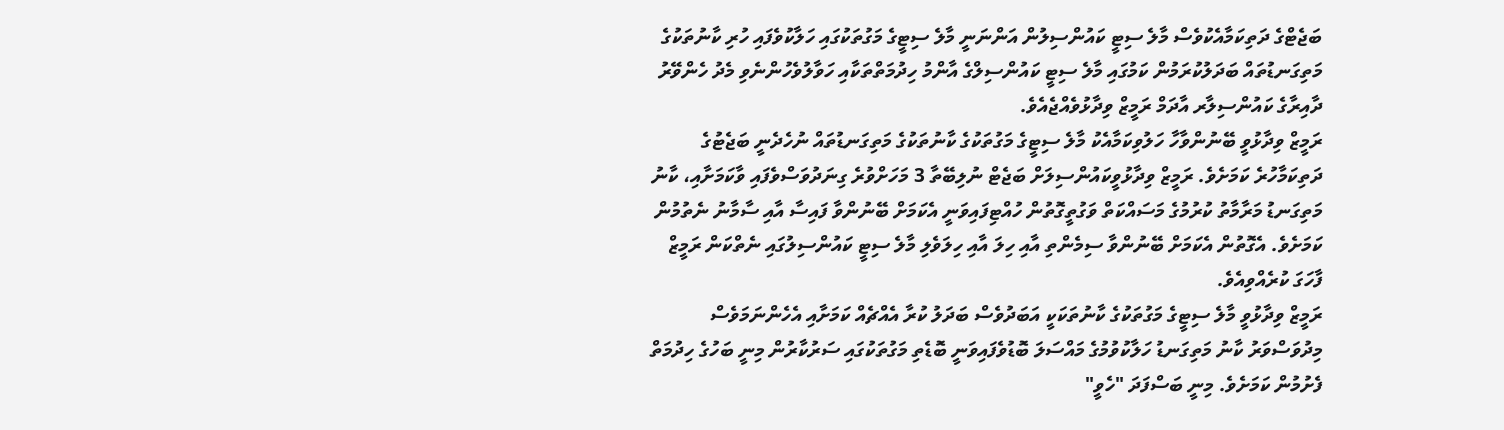ބަޖެޓްގެ ދަތިކަމާއެކުވެސް މާލެ ސިޓީ ކައުންސިލުން އަންނަނީ މާލެ ސިޓީގެ މަގުތަކުގައި ހަލާކުވެފައި ހުރި ކާނުތަކުގެ މަތިގަނޑުތައް ބަދަލުކުރަމުން ކަމުގައި މާލެ ސިޓީ ކައުންސިލްގެ އާންމު ހިދުމަތްތަކާއި ހަވާލުވެހުންނެވި މެދު ހެންވޭރު ދާއިރާގެ ކައުންސިލާރ އާދަމް ރަމީޒް ވިދާޅުވެއްޖެއެވެ.
ރަމީޒް ވިދާޅުވީ ބޭނުންވާހާ ހަލުވިކަމާއެކު މާލެ ސިޓީގެ މަގުތަކުގެ ކާނުތަކުގެ މަތިގަނޑުތައް ނުހެދެނީ ބަޖެޓުގެ ދަތިކަމާހުރެ ކަމަށެވެ. ރަމީޒް ވިދާޅުވީކައުންސިލަށް ބަޖެޓް ނުލިބޭތާ 3 މަހަށްވުރެ ގިނަދުވަސްވެފައި ވާކަމަށާއި، ކާނު މަތިގަނޑު މަރާމާތު ކުރުމުގެ މަސައްކަތް ވަގުތީގޮތުން ހުއްޓިފައިވަނީ އެކަމަށް ބޭނުންވާ ފައިސާ އާއި ސާމާނު ނެތުމުން ކަމަށެވެ. އެގޮތުން އެކަމަށް ބޭނުންވާ ސިމެންތި އާއި ހިލަ އާއި ހިލަވެލި މާލެ ސިޓީ ކައުންސިލުގައި ނެތްކަން ރަމީޒް ފާހަގަ ކުރެއްވިއެވެ.
ރަމީޒް ވިދާޅުވީ މާލެ ސިޓީގެ މަގުތަކުގެ ކާނުތަކަކީ އަބަދުވެސް ބަދަލު ކުރާ އެއްޗެއް ކަމަށާއި އެހެންނަމަވެސް މިދުވަސްވަރު ކާނު މަތިގަނޑު ހަލާކުވުމުގެ މައްސަލަ ބޮޑުވެފައިވަނީ ބޮޑެތި މަގުތަކުގައި ސަރުކާރުން މިނީ ބަހުގެ ހިދުމަތް ފެށުމުން ކަމަށެވެ. މިނީ ބަސްފަދަ "ހެވީ"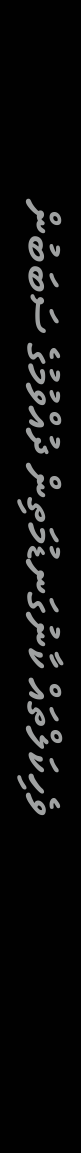ވެހިކަލްތައް ކާނުގަނޑުމަތިން ދުއްވުމުގެ ސަބަބުން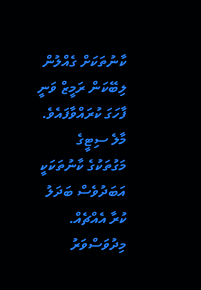ކާނުތަކަށް ގެއްލުން ލިބޭކަން ރަމީޒް ވަނީ ފާހަގަ ކުރައްވާފައެވެ.
މާލެ ސިޓީގެ މަގުތަކުގެ ކާނުތަކަކީ އަބަދުވެސް ބަދަލު ކުރާ އެއްޗެއް. މިދުވަސްވަރު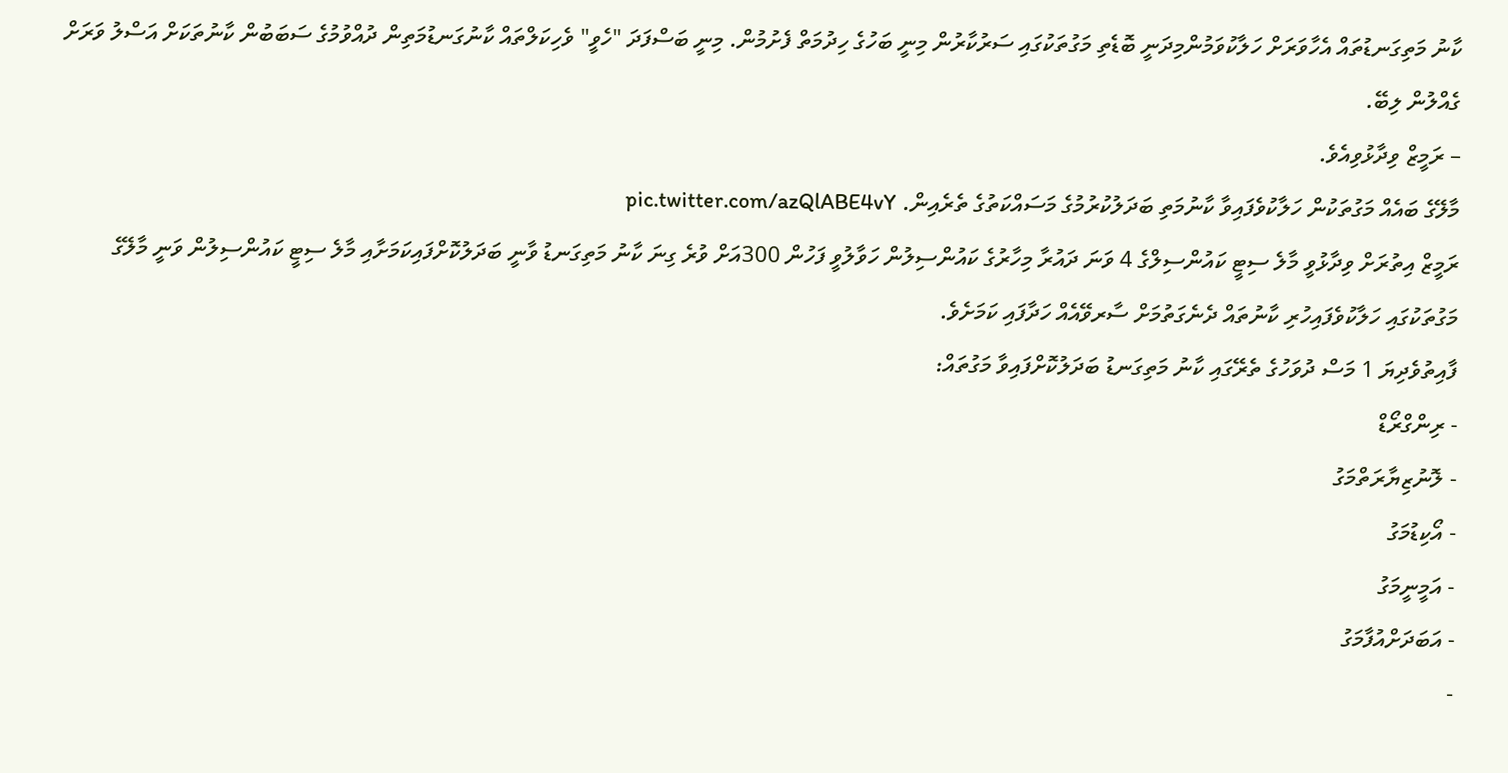ކާނު މަތިގަނޑުތައް އެހާވަރަށް ހަލާކުވަމުންމިދަނީ ބޮޑެތި މަގުތަކުގައި ސަރުކާރުން މިނީ ބަހުގެ ހިދުމަތް ފެށުމުން. މިނީ ބަސްފަދަ "ހެވީ" ވެހިކަލްތައް ކާނުގަނޑުމަތިން ދުއްވުމުގެ ސަބަބުން ކާނުތަކަށް އަސްލު ވަރަށް ގެއްލުން ލިބޭ.
– ރަމީޒް ވިދާޅުވިއެވެ.
މާލޭގެ ބައެއް މަގުތަކުން ހަލާކުވެފައިވާ ކާނުމަތި ބަދަލުކުރުމުގެ މަސައްކަތުގެ ތެރެއިން. pic.twitter.com/azQlABE4vY
ރަމީޒް އިތުރަށް ވިދާޅުވީ މާލެ ސިޓީ ކައުންސިލްގެ 4 ވަނަ ދައުރާ މިހާރުގެ ކައުންސިލުން ހަވާލުވީ ފަހުން 300އަށް ވުރެ ގިނަ ކާނު މަތިގަނޑު ވާނީ ބަދަލުކޮށްފައިކަމަށާއި މާލެ ސިޓީ ކައުންސިލުން ވަނީ މާލޭގެ މަގުތަކުގައި ހަލާކުވެފައިހުރި ކާނުތައް ދެނެގަތުމަށް ސާރވޭއެއް ހަދާފައި ކަމަށެވެ.
ފާއިތުވެދިޔަ 1 މަސް ދުވަހުގެ ތެރޭގައި ކާނު މަތިގަނޑު ބަދަލުކޮށްފައިވާ މަގުތައް:
- ރިންގްރޯޑް
- ލޮނުޒިޔާރަތްމަގު
- އޯކިޑުމަގު
- އަމީނީމަގު
- އަބަދަށްއުފާމަގު
-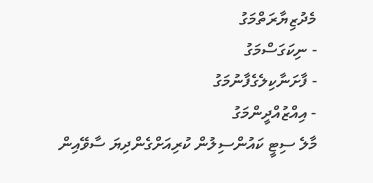މެދުޒިޔާރަތްމަގު
- ނިކަގަސްމަގު
- ފާށަނާކިލެގެފާނުމަގު
- އިއްޒުއްދީންމަގު
މާލެ ސިޓީ ކައުންސިލުން ކުރިއަށްގެންދިޔަ ސާވޭއިން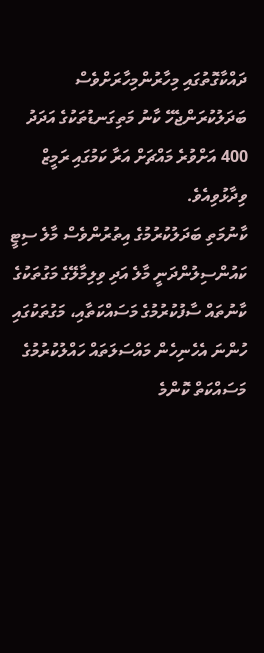ދައްކާގޮތުގައި މިހާރުންމިހާރަށްވެސް ބަދަލުކުރަންޖެހޭ ކާނު މަތިގަނޑުތަކުގެ އަދަދު 400 އަށްވުރެ މައްޗަށް އަރާ ކަމުގައި ރަމީޒް ވިދާޅުވިއެވެ.
ކާނުމަތި ބަދަލުކުރުމުގެ އިތުރުންވެސް މާލެ ސިޓީ ކައުންސިލުންދަނީ މާލެ އަދި ވިލިމާލޭގެ މަގުތަކުގެ ކާނުތައް ސާފުކުރުމުގެ މަސައްކަތާއި، މަގުތަކުގައި ހުންނަ އެހެނިހެން މައްސަލަތައް ހައްލުކުރުމުގެ މަސައްކަތް ކޮންމެ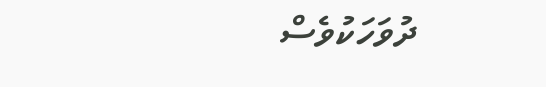ދުވަހަކުވެސް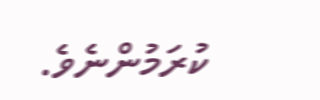ކުރަމުންނެވެ.